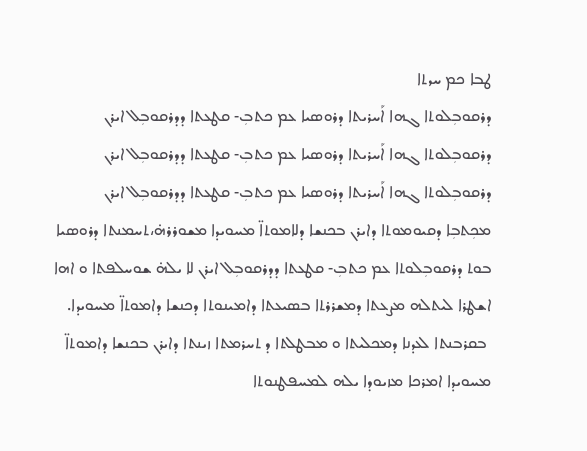ܛܒܐ ܟܡ ܚܖܬܐ
ܕܪܩܘܒܼܠܘܬܐ ܓܗܐ ܐܰܚܪܝܬܐ ܕܪܘܣܝܐ ܥܡ ܟܬܒܼ- ܩܛܥܬܐ ܕܕܪܩܘܒܼܠ ܐܝܪܢ
ܕܪܩܘܒܼܠܘܬܐ ܓܗܐ ܐܰܚܪܝܬܐ ܕܪܘܣܝܐ ܥܡ ܟܬܒܼ- ܩܛܥܬܐ ܕܕܪܩܘܒܼܠ ܐܝܪܢ
ܕܪܩܘܒܼܠܘܬܐ ܓܗܐ ܐܰܚܪܝܬܐ ܕܪܘܣܝܐ ܥܡ ܟܬܒܼ- ܩܛܥܬܐ ܕܕܪܩܘܒܼܠ ܐܝܪܢ
ܡܟܼܬܒܼܐ ܕܩܝܘܡܘܬܐ ܕܐܝܪܢ ܒܟܢܫܐ ܕܠܐܡܘܬܐ̈ ܡܚܘܝܕܐ ܡܫܘܪܪܗ̇،ܬܚܡܢܬܐ ܕܪܘܣܝܐ ܒܘܬ ܕܪܩܘܒܼܠܘܬܐ ܥܡ ܟܬܒܼ- ܩܛܥܬܐ ܕܕܪܩܘܒܼܠ ܐܝܪܢ ܠܐ ܝܠܗ̇ ܫܘܚܠܦܬܐ ܘ ܐܗܐ ܐܫܛܪܐ ܠܝܬܠܗ ܡܨܥܬܐ ܕܡܫܪܪܬܐ ܒܣܝܥܬܐ ܕܐܡܝܢܘܬܐ ܕܟܢܫܐ ܕܐܡܘܬܐ̈ ܡܚܘܝܕܐ.
 ܒܩܪܒܢܬܐ ܠܥܕܢܐ ܕܡܟܠܝܬܐ ܘ ܡܒܛܠܬܐ ܕ ܬܚܪܡܬܐ ܙܝܢܬܐ ܕܐܝܪܢ ܒܟܢܫܐ ܕܐܡܘܬܐ̈ ܡܚܘܝܕܐ ܐܡܪܟܐ ܡܙܝܘܕܐ ܝܠܗ ܠܡܚܦܛܢܘܬܐ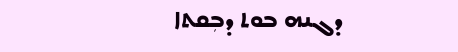ܕܓܢܗ ܒܘܬ ܕܒܼܩܬܐ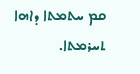ܩܡ ܚܬܡܬܐ ܕܐܗܐ ܬܚܪܡܬܐ.